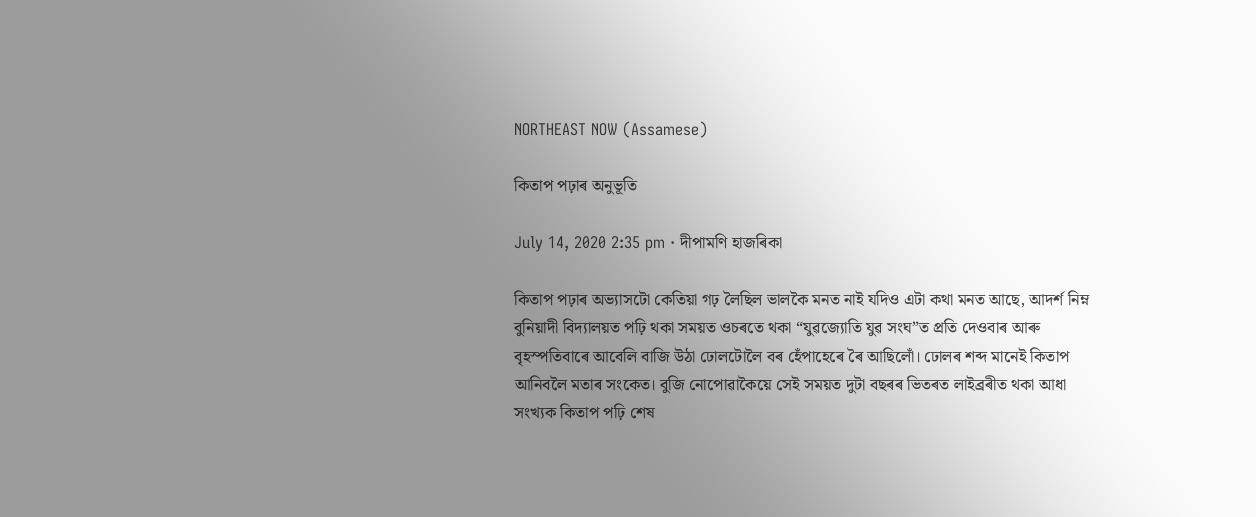NORTHEAST NOW (Assamese)

কিতাপ পঢ়াৰ অনুভূতি

July 14, 2020 2:35 pm · দীপামণি হাজৰিকা

কিতাপ পঢ়াৰ অভ্যাসটো কেতিয়া গঢ় লৈছিল ভালকৈ মনত নাই যদিও এটা কথা মনত আছে, আদৰ্শ নিম্ন বুনিয়াদী বিদ্যালয়ত পঢ়ি থকা সময়ত ওচৰতে থকা “যুৱজ্যোতি যুৱ সংঘ”ত প্ৰতি দেওবাৰ আৰু বৃহস্পতিবাৰে আবেলি বাজি উঠা ঢোলটোলৈ বৰ হেঁপাহেৰে ৰৈ আছিলোঁ। ঢোলৰ শব্দ মানেই কিতাপ আনিবলৈ মতাৰ সংকেত। বুজি নোপোৱাকৈয়ে সেই সময়ত দুটা বছৰৰ ভিতৰত লাইব্ৰৰীত থকা আধা সংখ্যক কিতাপ পঢ়ি শেষ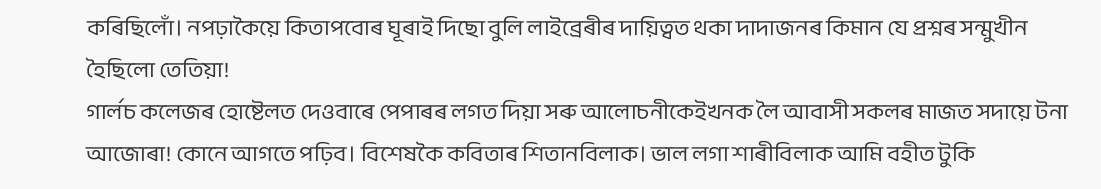কৰিছিলোঁ। নপঢ়াকৈয়ে কিতাপবোৰ ঘূৰাই দিছো বুলি লাইব্ৰেৰীৰ দায়িত্বত থকা দাদাজনৰ কিমান যে প্ৰশ্নৰ সন্মুখীন হৈছিলো তেতিয়া!
গাৰ্লচ কলেজৰ হোষ্টেলত দেওবাৰে পেপাৰৰ লগত দিয়া সৰু আলোচনীকেইখনক লৈ আবাসী সকলৰ মাজত সদায়ে টনা আজোৰা! কোনে আগতে পঢ়িব। বিশেষকৈ কবিতাৰ শিতানবিলাক। ভাল লগা শাৰীবিলাক আমি বহীত টুকি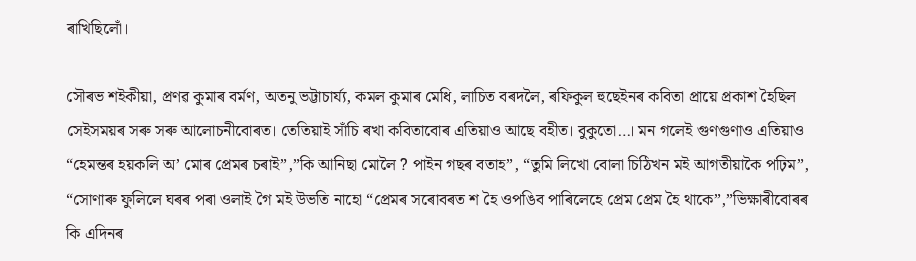ৰাখিছিলোঁ।

সৌৰভ শইকীয়া, প্ৰণৱ কুমাৰ বৰ্মণ, অতনু ভট্টাচাৰ্য্য, কমল কুমাৰ মেধি, লাচিত বৰদলৈ, ৰফিকুল হুছেইনৰ কবিতা প্ৰায়ে প্ৰকাশ হৈছিল সেইসময়ৰ সৰু সৰু আলোচনীবোৰত। তেতিয়াই সাঁচি ৰখা কবিতাবোৰ এতিয়াও আছে বহীত। বুকুতো…। মন গলেই গুণগুণাও এতিয়াও “হেমন্তৰ হয়কলি অ’ মোৰ প্ৰেমৰ চৰাই”,”কি আনিছা মোলৈ ? পাইন গছৰ বতাহ”, “তুমি লিখো বোলা চিঠিখন মই আগতীয়াকৈ পঢ়িম”, “সোণাৰু ফুলিলে ঘৰৰ পৰা ওলাই গৈ মই উভতি নাহো “প্ৰেমৰ সৰোবৰত শ হৈ ওপঙিব পাৰিলেহে প্ৰেম প্ৰেম হৈ থাকে”,”ভিক্ষাৰীবোৰৰ কি এদিনৰ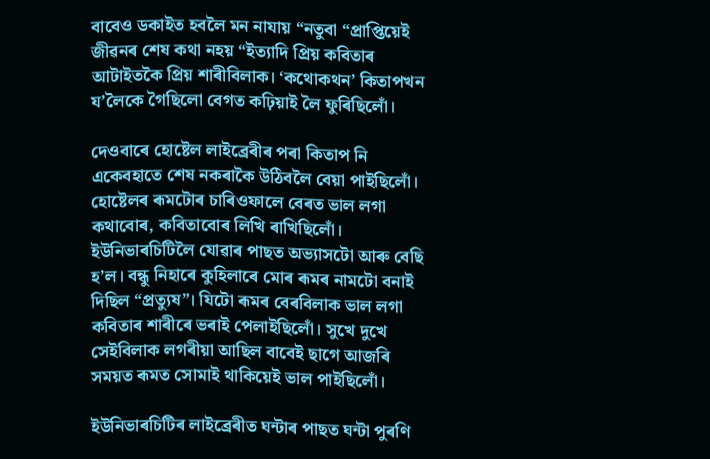বাবেও ডকাইত হবলৈ মন নাযায় “নতুবা “প্ৰাপ্তিয়েই জীৱনৰ শেষ কথা নহয় “ইত্যাদি প্ৰিয় কবিতাৰ আটাইতকৈ প্ৰিয় শাৰীবিলাক। ‘কথোকথন’ কিতাপখন য’লৈকে গৈছিলো বেগত কঢ়িয়াই লৈ ফুৰিছিলোঁ।

দেওবাৰে হোষ্টেল লাইব্ৰেৰীৰ পৰা কিতাপ নি একেবহাতে শেষ নকৰাকৈ উঠিবলৈ বেয়া পাইছিলোঁ। হোষ্টেলৰ ৰূমটোৰ চাৰিওফালে বেৰত ভাল লগা কথাবোৰ, কবিতাবোৰ লিখি ৰাখিছিলোঁ। ইউনিভাৰচিটিলৈ যোৱাৰ পাছত অভ্যাসটো আৰু বেছি হ’ল। বন্ধু নিহাৰে কুহিলাৰে মোৰ ৰূমৰ নামটো বনাই দিছিল “প্ৰত্যুষ”। যিটো ৰূমৰ বেৰবিলাক ভাল লগা কবিতাৰ শাৰীৰে ভৰাই পেলাইছিলোঁ। সুখে দুখে সেইবিলাক লগৰীয়া আছিল বাবেই ছাগে আজৰি সময়ত ৰূমত সোমাই থাকিয়েই ভাল পাইছিলোঁ।

ইউনিভাৰচিটিৰ লাইব্ৰেৰীত ঘন্টাৰ পাছত ঘন্টা পুৰণি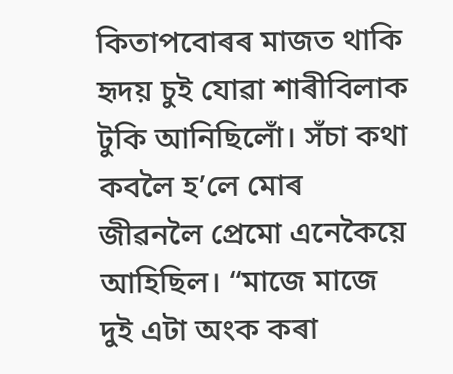কিতাপবোৰৰ মাজত থাকি হৃদয় চুই যোৱা শাৰীবিলাক টুকি আনিছিলোঁ। সঁচা কথা কবলৈ হ’লে মোৰ জীৱনলৈ প্ৰেমো এনেকৈয়ে আহিছিল। “মাজে মাজে দুই এটা অংক কৰা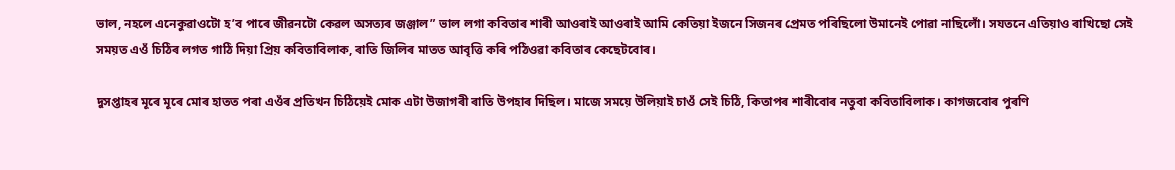ভাল, নহলে এনেকুৱাওটো হ’ব পাৰে জীৱনটো কেৱল অসত্যৰ জঞ্জাল” ভাল লগা কবিতাৰ শাৰী আওৰাই আওৰাই আমি কেতিয়া ইজনে সিজনৰ প্ৰেমত পৰিছিলো উমানেই পোৱা নাছিলোঁ। সযতনে এতিয়াও ৰাখিছো সেই সময়ত এওঁ চিঠিৰ লগত গাঠি দিয়া প্ৰিয় কবিতাবিলাক, ৰাতি জিলিৰ মাতত আবৃত্তি কৰি পঠিওৱা কবিতাৰ কেছেটবোৰ।

দুসপ্তাহৰ মূৰে মূৰে মোৰ হাতত পৰা এওঁৰ প্ৰতিখন চিঠিয়েই মোক এটা উজাগৰী ৰাতি উপহাৰ দিছিল। মাজে সময়ে উলিয়াই চাওঁ সেই চিঠি, কিতাপৰ শাৰীবোৰ নতুবা কবিতাবিলাক। কাগজবোৰ পুৰণি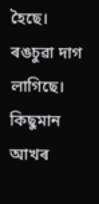হৈছে। ৰঙচুৱা দাগ লাগিছে। কিছুমান আখৰ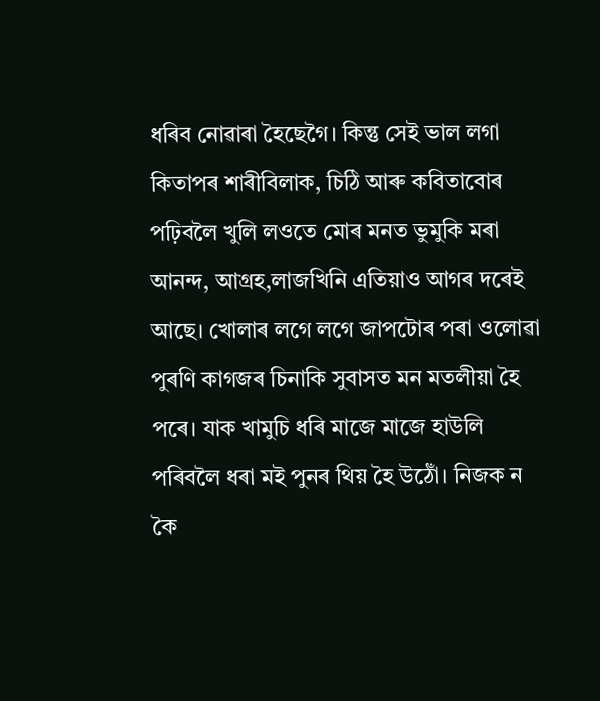ধৰিব নোৱাৰা হৈছেগৈ। কিন্তু সেই ভাল লগা কিতাপৰ শাৰীবিলাক, চিঠি আৰু কবিতাবোৰ পঢ়িবলৈ খুলি লওতে মোৰ মনত ভুমুকি মৰা আনন্দ, আগ্ৰহ,লাজখিনি এতিয়াও আগৰ দৰেই আছে। খোলাৰ লগে লগে জাপটোৰ পৰা ওলোৱা পুৰণি কাগজৰ চিনাকি সুবাসত মন মতলীয়া হৈ পৰে। যাক খামুচি ধৰি মাজে মাজে হাউলি পৰিবলৈ ধৰা মই পুনৰ থিয় হৈ উঠোঁ। নিজক ন কৈ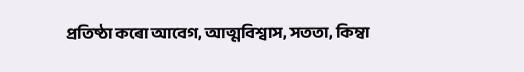প্ৰতিষ্ঠা কৰো আবেগ, আত্মবিশ্বাস, সততা, কিম্বা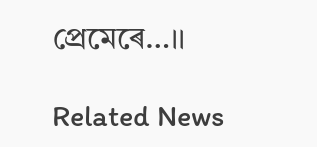প্ৰেমেৰে…।।

Related News